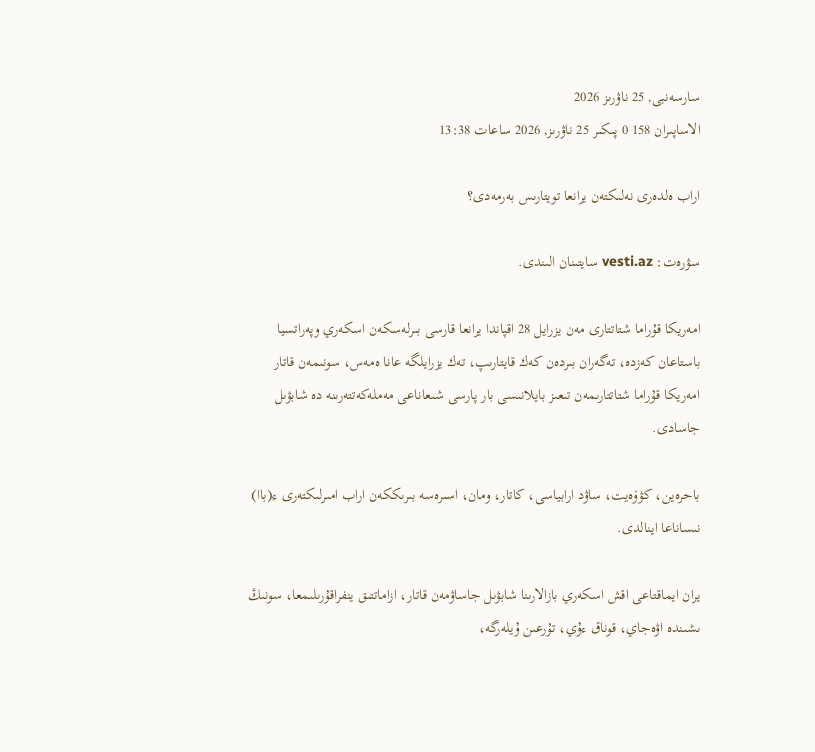سارسەنبى, 25 ناۋرىز 2026
الاساپىران 158 0 پىكىر 25 ناۋرىز, 2026 ساعات 13:38

اراب ەلدەرى نەلىكتەن يرانعا تويتارىس بەرمەدى؟

سۋرەت: vesti.az سايتىنان الىندى.

امەريكا قۇراما شتاتتارى مەن يزرايل 28 اقپاندا يرانعا قارسى بىرلەسكەن اسكەري وپەراتسيا باستاعان كەزدە، تەگەران بىردەن كەك قايتارىپ، تەك يزرايلگە عانا ەمەس، سونىمەن قاتار امەريكا قۇراما شتاتتارىمەن تىعىز بايلانىسى بار پارسى شىعاناعى مەملەكەتتەرىنە دە شابۋىل جاسادى.

باحرەين، كۋۆەيت، ساۋد ارابياسى، كاتار، ومان، اسىرەسە بىرىككەن اراب امىرلىكتەرى ء(باا) نىساناعا اينالدى.

يران ايماقتاعى اقش اسكەري بازالارىنا شابۋىل جاساۋمەن قاتار، ازاماتتىق ينفراقۇرىلىمعا، سونىڭ ىشىندە اۋەجاي، قوناق ءۇي، تۇرعىن ۇيلەرگە،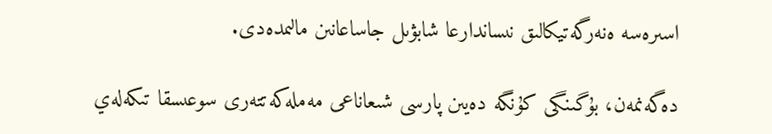اسىرەسە ەنەرگەتيكالىق نىساندارعا شابۋىل جاساعانىن مالىمدەدى.

دەگەنمەن، بۇگىنگى كۇنگە دەيىن پارسى شىعاناعى مەملەكەتتەرى سوعىسقا تىكەلەي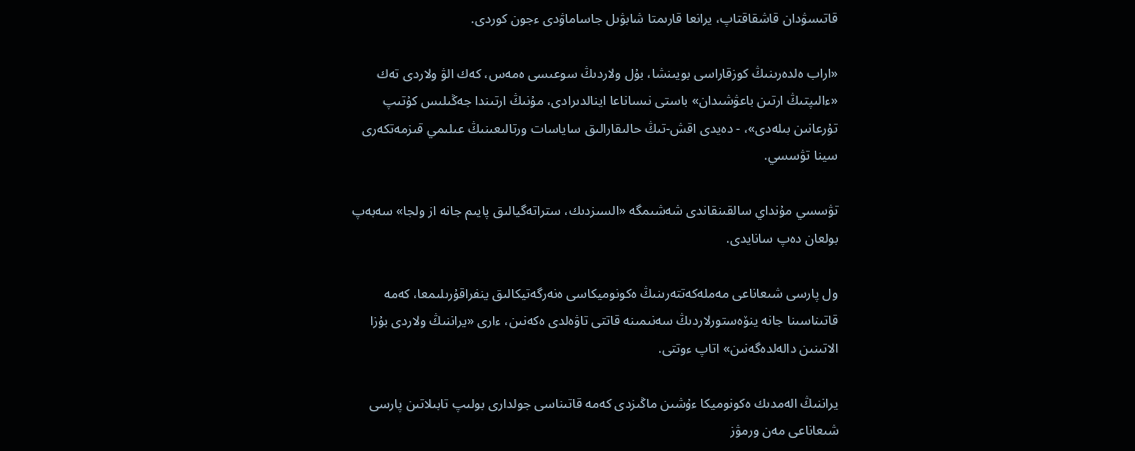قاتىسۋدان قاشقاقتاپ، يرانعا قارىمتا شابۋىل جاساماۋدى ءجون كوردى.

«اراب ەلدەرىنىڭ كوزقاراسى بويىنشا، بۇل ولاردىڭ سوعىسى ەمەس، كەك الۋ ولاردى تەك «ءالىپتىڭ ارتىن باعۋشىدان» باستى نىساناعا اينالدىرادى، مۇنىڭ ارتىندا جەڭىلىس كۇتىپ تۇرعانىن بىلەدى»، - دەيدى اقش-تىڭ حالىقارالىق ساياسات ورتالىعىنىڭ عىلىمي قىزمەتكەرى سينا تۋسسي.

تۋسسي مۇنداي سالقىنقاندى شەشىمگە «السىزدىك، ستراتەگيالىق پايىم جانە از ولجا» سەبەپ بولعان دەپ سانايدى.

ول پارسى شىعاناعى مەملەكەتتەرىنىڭ ەكونوميكاسى ەنەرگەتيكالىق ينفراقۇرىلىمعا، كەمە قاتىناسىنا جانە ينۆەستورلاردىڭ سەنىمىنە قاتتى تاۋەلدى ەكەنىن، ءارى «يراننىڭ ولاردى بۇزا الاتىنىن دالەلدەگەنىن» اتاپ ءوتتى.

يراننىڭ الەمدىك ەكونوميكا ءۇشىن ماڭىزدى كەمە قاتىناسى جولدارى بولىپ تابىلاتىن پارسى شىعاناعى مەن ورمۋز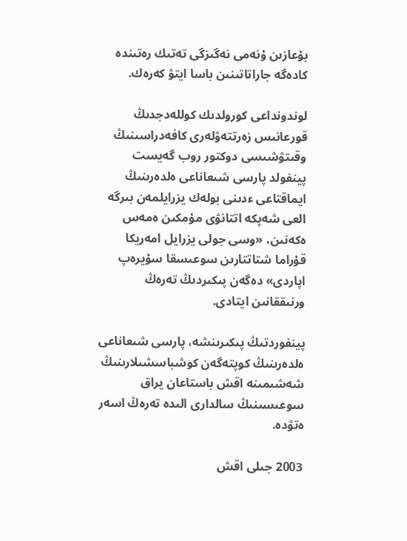بۇعازىن ۇنەمى نەگىزگى تەتىك رەتىندە كادەگە جاراتاتىنىن باسا ايتۋ كەرەك.

لوندونداعى كورولدىك كوللەدجدىڭ قورعانىس زەرتتەۋلەرى كافەدراسىنىڭ وقىتۋشىسى دوكتور روب گەيست پينفولد پارسى شىعاناعى ەلدەرىنىڭ ايماقتاعى ءدىنى بولەك يزرايلمەن بىرگە العى شەپكە اتتانۋى مۇمكىن ەمەس ەكەنىن، «وسى جولى يزرايل امەريكا قۇراما شتاتتارىن سوعىسقا سۇيرەپ اپاردى» دەگەن پىكىردىڭ تەرەڭ ورنىققانىن ايتادى.

پينفوردتىڭ پىكىرىنشە، پارسى شىعاناعى ەلدەرىنىڭ كوپتەگەن كوشباسشىلارىنىڭ شەشىمىنە اقش باستاعان يراق سوعىسىنىڭ سالدارى الىدە تەرەڭ اسەر ەتۋدە.

2003 جىلى اقش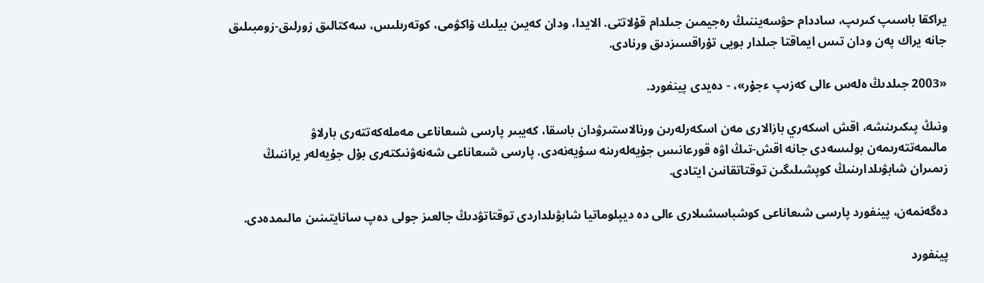يراكقا باسىپ كىرىپ، ساددام حۋسەيننىڭ رەجيمىن جىلدام قۇلاتتى. الايدا، ودان كەيىن بيلىك ۆاكۋمى، كوتەرىلىس، سەكتالىق زورلىق-زومبىلىق جانە يراك پەن ودان تىس ايماقتا جىلدار بويى تۇراقسىزدىق ورنادى.

«2003 جىلدىڭ ەلەس ءالى كەزىپ ءجۇر»، - دەيدى پينفورد.

ونىڭ پىكىرىنشە، اقش اسكەري بازالارى مەن اسكەرلەرىن ورنالاستىرۋدان باسقا، كەيبىر پارسى شىعاناعى مەملەكەتتەرى بارلاۋ مالىمەتتەرىمەن بولىسەدى جانە اقش-تىڭ اۋە قورعانىس جۇيەلەرىنە سۇيەنەدى. پارسى شىعاناعى شەنەۋنىكتەرى بۇل جۇيەلەر يراننىڭ زىمىران شابۋىلدارىنىڭ كوپشىلىگىن توقتاتقانىن ايتادى.

دەگەنمەن، پينفورد پارسى شىعاناعى كوشباسشىلارى ءالى دە ديپلوماتيا شابۋىلداردى توقتاتۋدىڭ جالعىز جولى دەپ سانايتىنىن مالىمدەدى.

پينفورد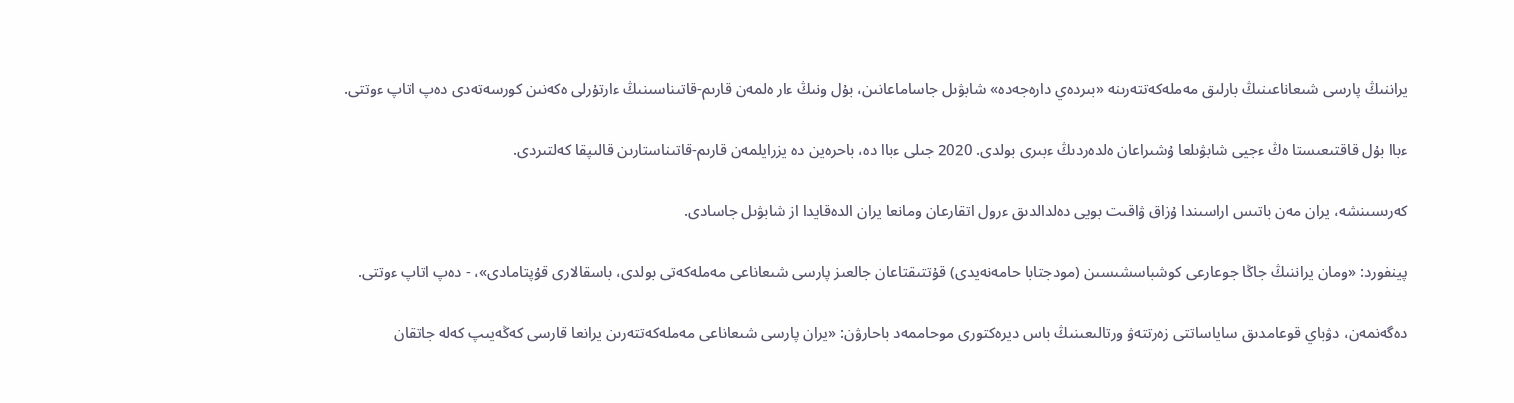يراننىڭ پارسى شىعاناعىنىڭ بارلىق مەملەكەتتەرىنە «بىردەي دارەجەدە» شابۋىل جاساماعانىن، بۇل ونىڭ ءار ەلمەن قارىم-قاتىناسىنىڭ ءارتۇرلى ەكەنىن كورسەتەدى دەپ اتاپ ءوتتى.

ءباا بۇل قاقتىعىستا ەڭ ءجيى شابۋىلعا ۇشىراعان ەلدەردىڭ ءبىرى بولدى. 2020 جىلى ءباا دە، باحرەين دە يزرايلمەن قارىم-قاتىناستارىن قالىپقا كەلتىردى.

كەرىسىنشە، يران مەن باتىس اراسىندا ۇزاق ۋاقىت بويى دەلدالدىق ءرول اتقارعان ومانعا يران الدەقايدا از شابۋىل جاسادى.

پينفورد: «ومان يراننىڭ جاڭا جوعارعى كوشباسشىسىن (مودجتابا حامەنەيدى) قۇتتىقتاعان جالعىز پارسى شىعاناعى مەملەكەتى بولدى، باسقالارى قۇپتامادى»، - دەپ اتاپ ءوتتى.

دەگەنمەن، دۋباي قوعامدىق ساياساتتى زەرتتەۋ ورتالىعىنىڭ باس ديرەكتورى موحاممەد باحارۋن: «يران پارسى شىعاناعى مەملەكەتتەرىن يرانعا قارسى كەڭەيىپ كەلە جاتقان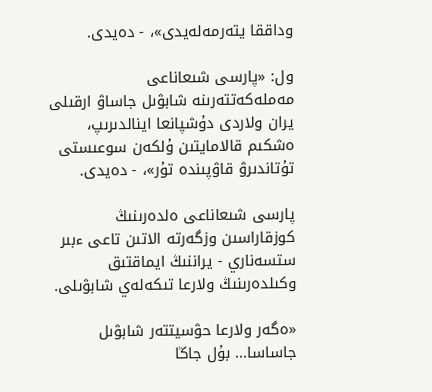وداققا يتەرمەلەيدى»، - دەيدى.

ول: «پارسى شىعاناعى مەملەكەتتەرىنە شابۋىل جاساۋ ارقىلى يران ولاردى دۇشپانعا اينالدىرىپ، ەشكىم قالامايتىن ۇلكەن سوعىستى تۇتاندىرۋ قاۋپىندە تۇر»، - دەيدى.

پارسى شىعاناعى ەلدەرىنىڭ كوزقاراسىن وزگەرتە الاتىن تاعى ءبىر ستسەناري - يراننىڭ ايماقتىق وكىلدەرىنىڭ ولارعا تىكەلەي شابۋىلى.

«ەگەر ولارعا حۋسيتتەر شابۋىل جاساسا... بۇل جاڭا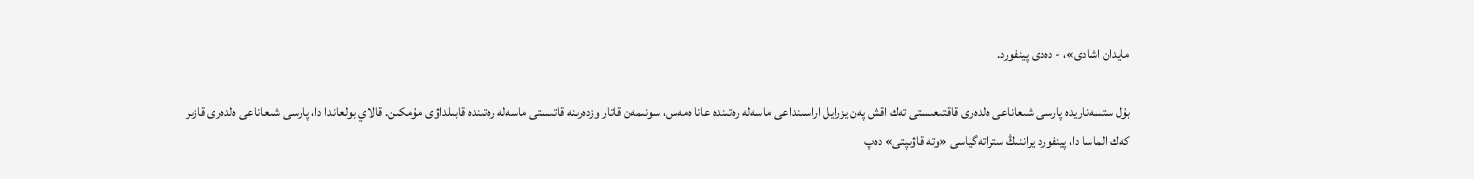مايدان اشادى»، - دەدى پينفورد.

بۇل ستسەناريدە پارسى شىعاناعى ەلدەرى قاقتىعىستى تەك اقش پەن يزرايل اراسىنداعى ماسەلە رەتىندە عانا ەمەس، سونىمەن قاتار وزدەرىنە قاتىستى ماسەلە رەتىندە قابىلداۋى مۇمكىن. قالاي بولعاندا دا، پارسى شىعاناعى ەلدەرى قازىر كەك الماسا دا، پينفورد يراننىڭ ستراتەگياسى «وتە قاۋىپتى» دەپ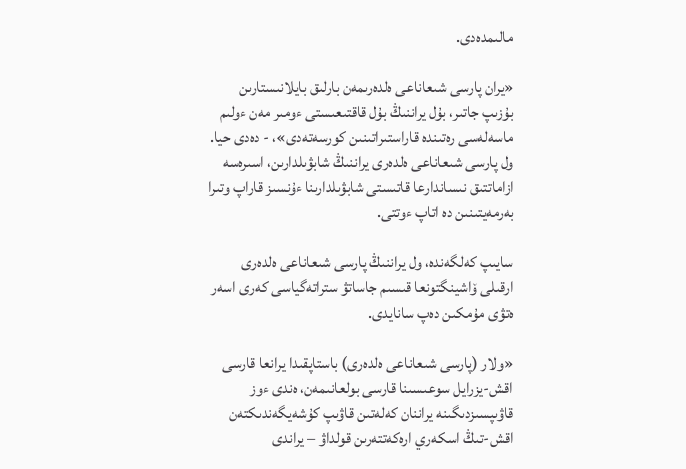مالىمدەدى.

«يران پارسى شىعاناعى ەلدەرىمەن بارلىق بايلانىستارىن بۇزىپ جاتىر، بۇل يراننىڭ بۇل قاقتىعىستى ءومىر مەن ءولىم ماسەلەسى رەتىندە قاراستىراتىنىن كورسەتەدى»، - دەدى حيا. ول پارسى شىعاناعى ەلدەرى يراننىڭ شابۋىلدارىن، اسىرەسە ازاماتتىق نىساندارعا قاتىستى شابۋىلدارىنا ءۇنسىز قاراپ وتىرا بەرمەيتىنىن دە اتاپ ءوتتى.

سايىپ كەلگەندە، ول يراننىڭ پارسى شىعاناعى ەلدەرى ارقىلى ۆاشينگتونعا قىسىم جاساتۋ ستراتەگياسى كەرى اسەر ەتۋى مۇمكىن دەپ سانايدى.

«ولار (پارسى شىعاناعى ەلدەرى) باستاپقىدا يرانعا قارسى اقش-يزرايل سوعىسىنا قارسى بولعانىمەن، ەندى ءوز قاۋىپسىزدىگىنە يراننان كەلەتىن قاۋىپ كۇشەيگەندىكتەن اقش-تىڭ اسكەري ارەكەتتەرىن قولداۋ – يراندى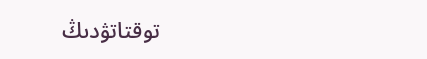توقتاتۋدىڭ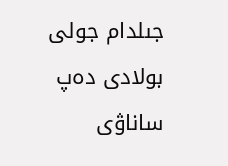جىلدام جولى بولادى دەپ ساناۋى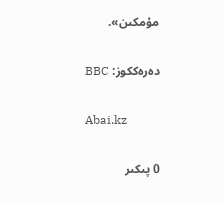مۇمكىن».

دەرەككوز: BBC

Abai.kz

0 پىكىر